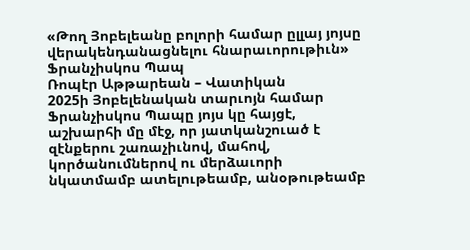«Թող Յոբելեանը բոլորի համար ըլլայ յոյսը վերակենդանացնելու հնարաւորութիւն» Ֆրանչիսկոս Պապ
Ռոպէր Աթթարեան – Վատիկան
2025ի Յոբելենական տարւոյն համար Ֆրանչիսկոս Պապը յոյս կը հայցէ, աշխարհի մը մէջ, որ յատկանշուած է զէնքերու շառաչիւնով, մահով, կործանումներով ու մերձաւորի նկատմամբ ատելութեամբ, անօթութեամբ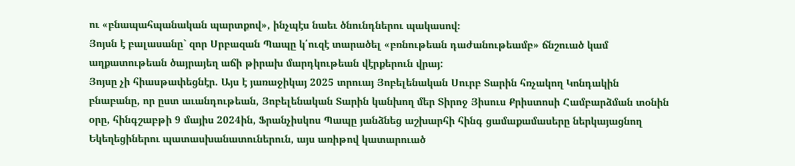ու «բնապահպանական պարտքով», ինչպէս նաեւ ծնունդներու պակասով։
Յոյսն է բալասանը` զոր Սրբազան Պապը կ՛ուզէ տարածել «բռնութեան դաժանութեամբ» ճնշուած կամ աղքատութեան ծայրայեղ աճի թիրախ մարդկութեան վէրքերուն վրայ:
Յոյսը չի հիասթափեցնէր. Այս է յառաջիկայ 2025 տրուայ Յոբելենական Սուրբ Տարին հռչակող Կոնդակին բնաբանը, որ ըստ աւանդութեան, Յոբելենական Տարին կանխող մեր Տիրոջ Յիսուս Քրիստոսի Համբարձման տօնին օրը, հինգշաբթի 9 մայիս 2024ին, Ֆրանչիսկոս Պապը յանձնեց աշխարհի հինգ ցամաքամասերը ներկայացնող Եկեղեցիներու պատասխանատուներուն, այս առիթով կատարուած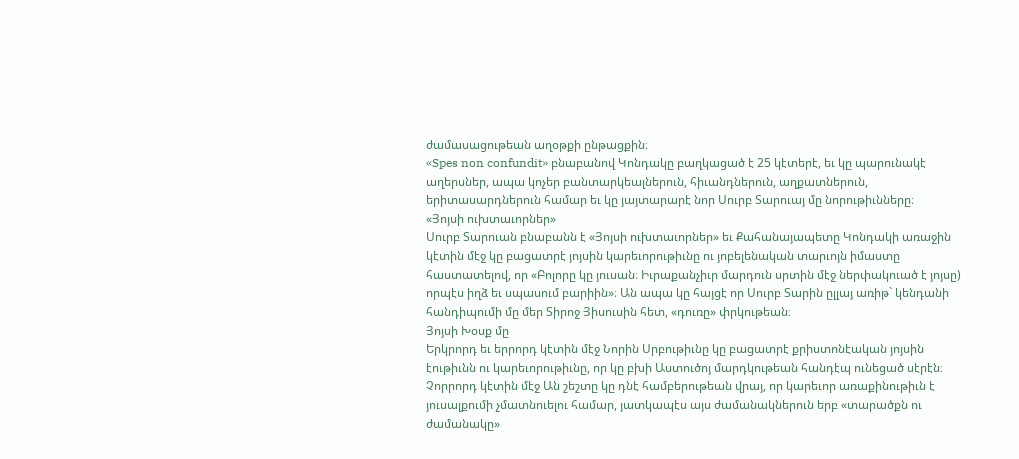ժամասացութեան աղօթքի ընթացքին։
«Spes non confundit» բնաբանով Կոնդակը բաղկացած է 25 կէտերէ, եւ կը պարունակէ աղերսներ, ապա կոչեր բանտարկեալներուն, հիւանդներուն, աղքատներուն, երիտասարդներուն համար եւ կը յայտարարէ նոր Սուրբ Տարուայ մը նորութիւնները։
«Յոյսի ուխտաւորներ»
Սուրբ Տարուան բնաբանն է «Յոյսի ուխտաւորներ» եւ Քահանայապետը Կոնդակի առաջին կէտին մէջ կը բացատրէ յոյսին կարեւորութիւնը ու յոբելենական տարւոյն իմաստը հաստատելով, որ «Բոլորը կը յուսան։ Իւրաքանչիւր մարդուն սրտին մէջ ներփակուած է յոյսը) որպէս իղձ եւ սպասում բարիին»։ Ան ապա կը հայցէ որ Սուրբ Տարին ըլլայ առիթ` կենդանի հանդիպումի մը մեր Տիրոջ Յիսուսին հետ, «դուռը» փրկութեան։
Յոյսի Խօսք մը
Երկրորդ եւ երրորդ կէտին մէջ Նորին Սրբութիւնը կը բացատրէ քրիստոնէական յոյսին էութիւնն ու կարեւորութիւնը, որ կը բխի Աստուծոյ մարդկութեան հանդէպ ունեցած սէրէն։
Չորրորդ կէտին մէջ Ան շեշտը կը դնէ համբերութեան վրայ, որ կարեւոր առաքինութիւն է յուսալքումի չմատնուելու համար, յատկապէս այս ժամանակներուն երբ «տարածքն ու ժամանակը»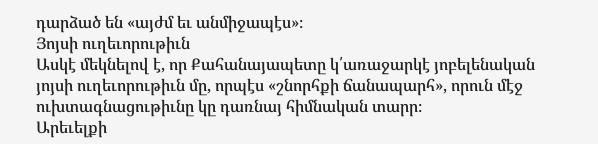դարձած են «այժմ եւ անմիջապէս»։
Յոյսի ուղեւորութիւն
Ասկէ մեկնելով է, որ Քահանայապետը կ՛առաջարկէ յոբելենական յոյսի ուղեւորութիւն մը, որպէս «շնորհքի ճանապարհ», որուն մէջ ուխտագնացութիւնը կը դառնայ հիմնական տարր։
Արեւելքի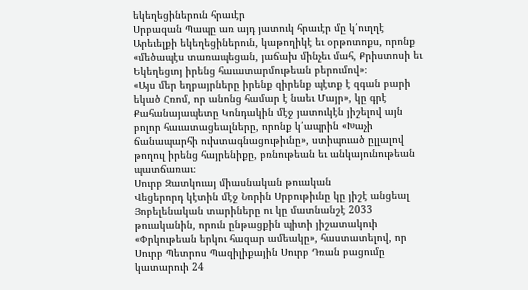եկեղեցիներուն հրաւէր
Սրբազան Պապը առ այդ յատուկ հրաւէր մը կ՛ուղղէ Արեւելքի եկեղեցիներուն, կաթողիկէ եւ օրթոտոքս, որոնք «մեծապէս տառապեցան, յաճախ մինչեւ մահ, Քրիստոսի եւ Եկեղեցւոյ իրենց հաւատարմութեան բերումով»։
«Այս մեր եղբայրները իրենք զիրենք պէտք է զգան բարի եկած Հռոմ, որ անոնց համար է նաեւ Մայր», կը գրէ Քահանայապետը Կոնդակին մէջ յատուկէն յիշելով այն բոլոր հաւատացեալները, որոնք կ՛ապրին «Խաչի ճանապարհի ուխտագնացութիւնը», ստիպուած ըլլալով թողուլ իրենց հայրենիքը, բռնութեան եւ անկայունութեան պատճառաւ։
Սուրբ Զատկուայ միասնական թուական
Վեցերորդ կէտին մէջ Նորին Սրբութիւնը կը յիշէ անցեալ Յոբելենական տարիները ու կը մատնանշէ 2033 թուականին, որուն ընթացքին պիտի յիշատակուի «Փրկութեան երկու հազար ամեակը», հաստատելով, որ Սուրբ Պետրոս Պազիլիքային Սուրբ Դռան բացումը կատարուի 24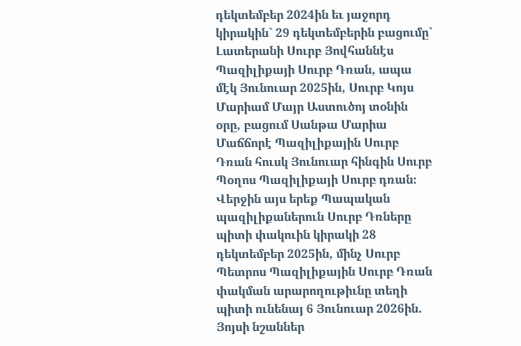դեկտեմբեր 2024ին եւ յաջորդ կիրակին` 29 դեկտեմբերին բացումը` Լատերանի Սուրբ Յովհաննէս Պազիլիքայի Սուրբ Դռան, ապա մէկ Յունուար 2025ին, Սուրբ Կոյս Մարիամ Մայր Աստուծոյ տօնին օրը, բացում Սանթա Մարիա Մաճճորէ Պազիլիքային Սուրբ Դռան հուսկ Յունուար հինգին Սուրբ Պօղոս Պազիլիքայի Սուրբ դռան։ Վերջին այս երեք Պապական պազիլիքաներուն Սուրբ Դռները պիտի փակուին կիրակի 28 դեկտեմբեր 2025ին, մինչ Սուրբ Պետրոս Պազիլիքային Սուրբ Դռան փակման արարողութիւնը տեղի պիտի ունենայ 6 Յունուար 2026ին.
Յոյսի նշաններ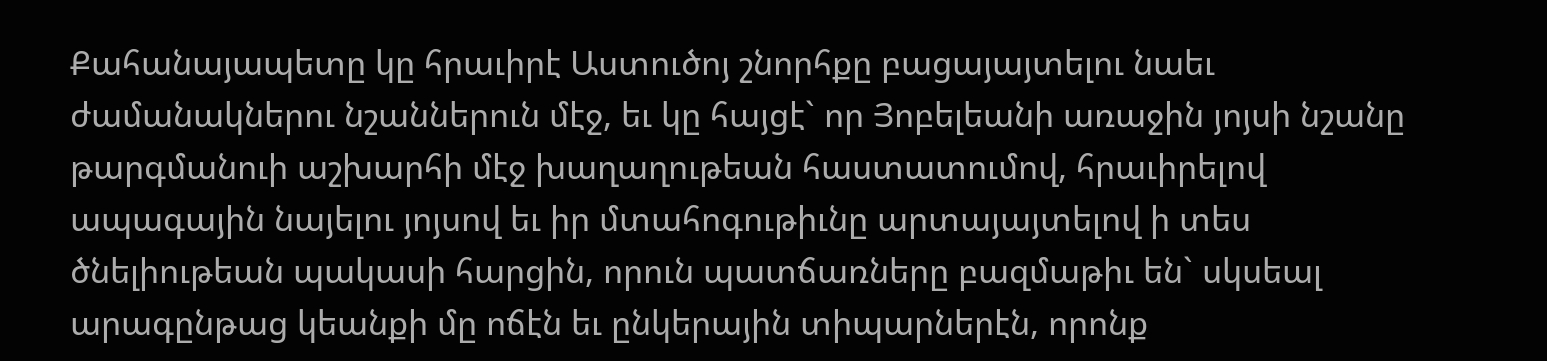Քահանայապետը կը հրաւիրէ Աստուծոյ շնորհքը բացայայտելու նաեւ ժամանակներու նշաններուն մէջ, եւ կը հայցէ` որ Յոբելեանի առաջին յոյսի նշանը թարգմանուի աշխարհի մէջ խաղաղութեան հաստատումով, հրաւիրելով ապագային նայելու յոյսով եւ իր մտահոգութիւնը արտայայտելով ի տես ծնելիութեան պակասի հարցին, որուն պատճառները բազմաթիւ են` սկսեալ արագընթաց կեանքի մը ոճէն եւ ընկերային տիպարներէն, որոնք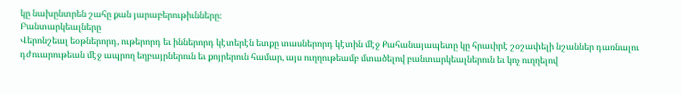կը նախընտրեն շահը քան յարաբերութիւնները։
Բանտարկեալները
Վերոնշեալ եօթներորդ, ութերորդ եւ իններորդ կէտերէն ետքը տասներորդ կէտին մէջ Քահանայապետը կը հրաւիրէ շօշափելի նշաններ դառնալու դժուարութեան մէջ ապրող եղբայրներուն եւ քոյրերուն համար, այս ուղղութեամբ մտածելով բանտարկեալներուն եւ կոչ ուղղելով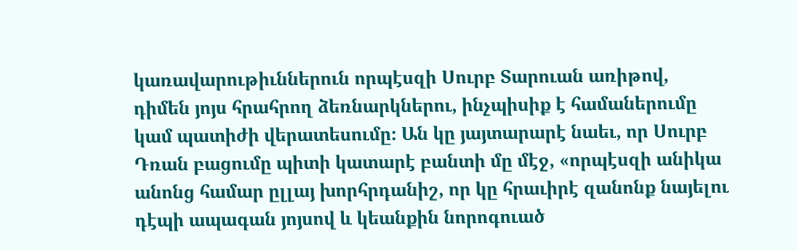կառավարութիւններուն որպէսզի Սուրբ Տարուան առիթով, դիմեն յոյս հրահրող ձեռնարկներու, ինչպիսիք է համաներումը կամ պատիժի վերատեսումը։ Ան կը յայտարարէ նաեւ, որ Սուրբ Դռան բացումը պիտի կատարէ բանտի մը մէջ, «որպէսզի անիկա անոնց համար ըլլայ խորհրդանիշ, որ կը հրաւիրէ զանոնք նայելու դէպի ապագան յոյսով և կեանքին նորոգուած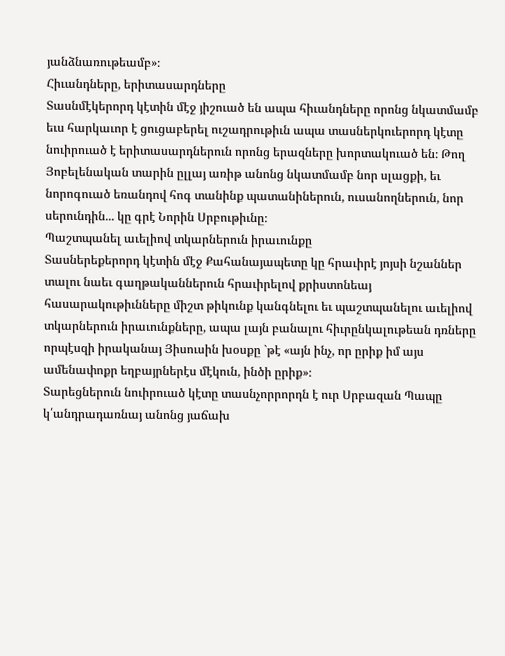յանձնառութեամբ»։
Հիւանդները, երիտասարդները
Տասնմէկերորդ կէտին մէջ յիշուած են ապա հիւանդները որոնց նկատմամբ եւս հարկաւոր է ցուցաբերել ուշադրութիւն ապա տասներկուերորդ կէտը նուիրուած է երիտասարդներուն որոնց երազները խորտակուած են։ Թող Յոբելենական տարին ըլլայ առիթ անոնց նկատմամբ նոր սլացքի, եւ նորոգուած եռանդով հոգ տանինք պատանիներուն, ուսանողներուն, նոր սերունդին... կը գրէ Նորին Սրբութիւնը։
Պաշտպանել աւելիով տկարներուն իրաւունքը
Տասներեքերորդ կէտին մէջ Քահանայապետը կը հրաւիրէ յոյսի նշաններ տալու նաեւ գաղթականներուն հրաւիրելով քրիստոնեայ հասարակութիւնները միշտ թիկունք կանգնելու եւ պաշտպանելու աւելիով տկարներուն իրաւունքները, ապա լայն բանալու հիւրընկալութեան դռները որպէսզի իրականայ Յիսուսին խօսքը `թէ «այն ինչ, որ ըրիք իմ այս ամենափոքր եղբայրներէս մէկուն, ինծի ըրիք»։
Տարեցներուն նուիրուած կէտը տասնչորրորդն է ուր Սրբազան Պապը կ՛անդրադառնայ անոնց յաճախ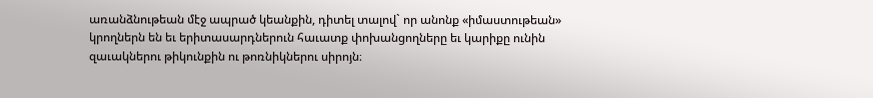առանձնութեան մէջ ապրած կեանքին, դիտել տալով` որ անոնք «իմաստութեան» կրողներն են եւ երիտասարդներուն հաւատք փոխանցողները եւ կարիքը ունին զաւակներու թիկունքին ու թոռնիկներու սիրոյն։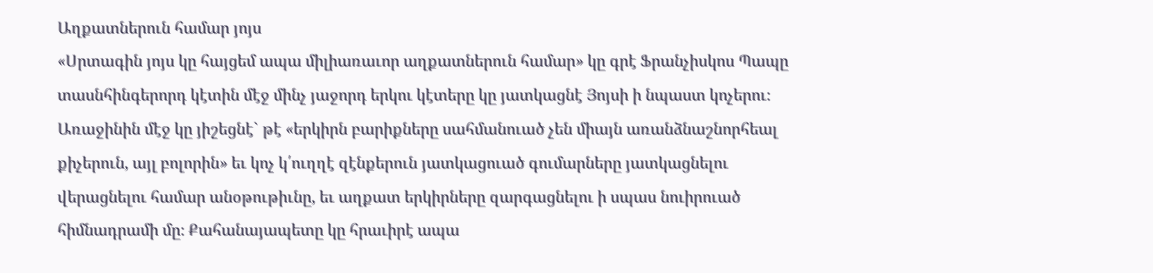Աղքատներուն համար յոյս
«Սրտագին յոյս կը հայցեմ ապա միլիառաւոր աղքատներուն համար» կը գրէ Ֆրանչիսկոս Պապը տասնհինգերորդ կէտին մէջ մինչ յաջորդ երկու կէտերը կը յատկացնէ Յոյսի ի նպաստ կոչերու։
Առաջինին մէջ կը յիշեցնէ` թէ «երկիրն բարիքները սահմանուած չեն միայն առանձնաշնորհեալ քիչերուն, այլ բոլորին» եւ կոչ կ՛ուղղէ զէնքերուն յատկացուած գումարները յատկացնելու վերացնելու համար անօթութիւնը, եւ աղքատ երկիրները զարգացնելու ի սպաս նուիրուած հիմնադրամի մը։ Քահանայապետը կը հրաւիրէ ապա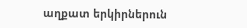աղքատ երկիրներուն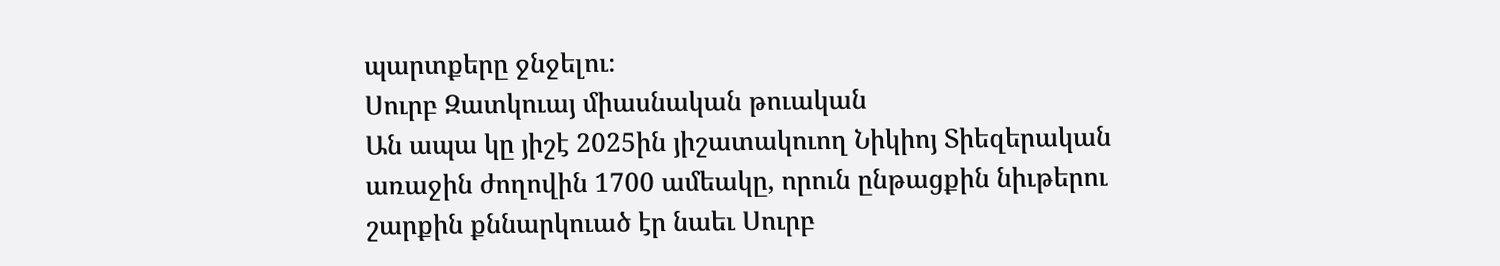պարտքերը ջնջելու։
Սուրբ Զատկուայ միասնական թուական
Ան ապա կը յիշէ 2025ին յիշատակուող Նիկիոյ Տիեզերական առաջին ժողովին 1700 ամեակը, որուն ընթացքին նիւթերու շարքին քննարկուած էր նաեւ Սուրբ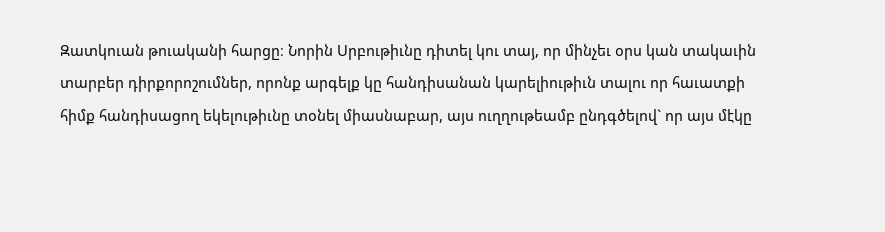Զատկուան թուականի հարցը։ Նորին Սրբութիւնը դիտել կու տայ, որ մինչեւ օրս կան տակաւին տարբեր դիրքորոշումներ, որոնք արգելք կը հանդիսանան կարելիութիւն տալու որ հաւատքի հիմք հանդիսացող եկելութիւնը տօնել միասնաբար, այս ուղղութեամբ ընդգծելով` որ այս մէկը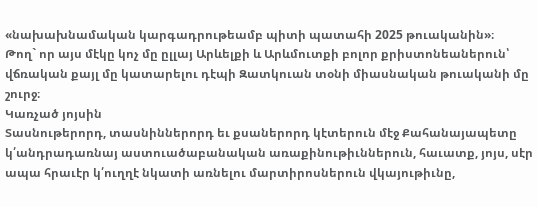«նախախնամական կարգադրութեամբ պիտի պատահի 2025 թուականին»։
Թող` որ այս մէկը կոչ մը ըլլայ Արևելքի և Արևմուտքի բոլոր քրիստոնեաներուն՝ վճռական քայլ մը կատարելու դէպի Զատկուան տօնի միասնական թուականի մը շուրջ։
Կառչած յոյսին
Տասնութերորդ, տասնիններորդ եւ քսաներորդ կէտերուն մէջ Քահանայապետը կ՛անդրադառնայ աստուածաբանական առաքինութիւններուն, հաւատք, յոյս, սէր ապա հրաւէր կ՛ուղղէ նկատի առնելու մարտիրոսներուն վկայութիւնը,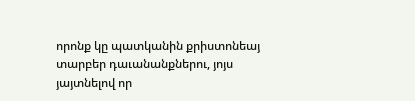որոնք կը պատկանին քրիստոնեայ տարբեր դաւանանքներու, յոյս յայտնելով որ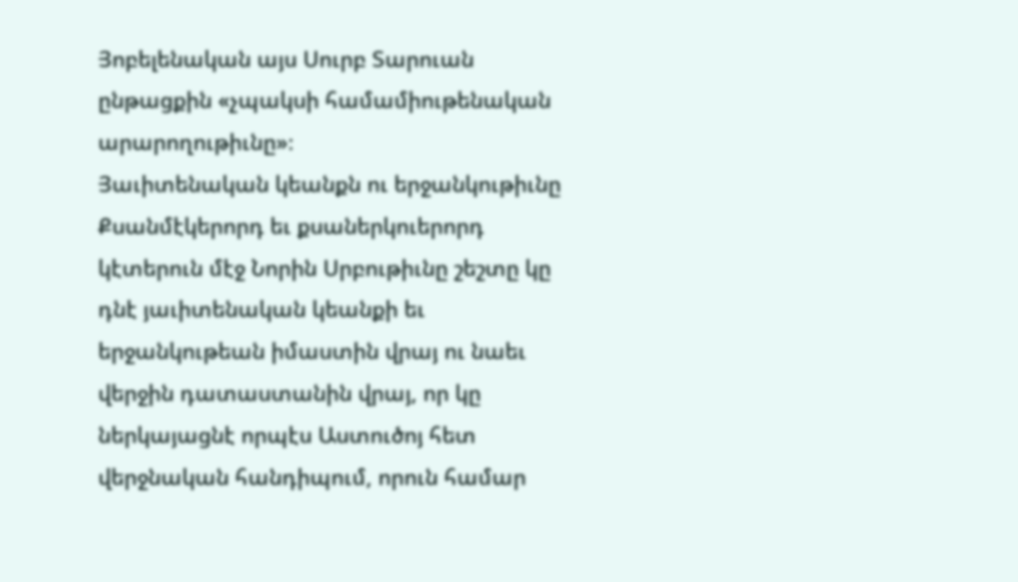Յոբելենական այս Սուրբ Տարուան ընթացքին «չպակսի համամիութենական արարողութիւնը»։
Յաւիտենական կեանքն ու երջանկութիւնը
Քսանմէկերորդ եւ քսաներկուերորդ կէտերուն մէջ Նորին Սրբութիւնը շեշտը կը դնէ յաւիտենական կեանքի եւ երջանկութեան իմաստին վրայ ու նաեւ վերջին դատաստանին վրայ, որ կը ներկայացնէ որպէս Աստուծոյ հետ վերջնական հանդիպում, որուն համար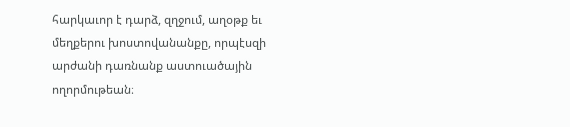հարկաւոր է դարձ, զղջում, աղօթք եւ մեղքերու խոստովանանքը, որպէսզի արժանի դառնանք աստուածային ողորմութեան։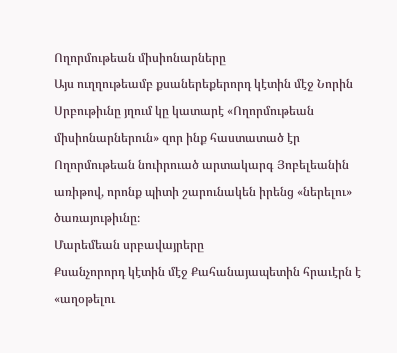Ողորմութեան միսիոնարները
Այս ուղղութեամբ քսաներեքերորդ կէտին մէջ Նորին Սրբութիւնը յղում կը կատարէ «Ողորմութեան միսիոնարներուն» զոր ինք հաստատած էր Ողորմութեան նուիրուած արտակարգ Յոբելեանին առիթով, որոնք պիտի շարունակեն իրենց «ներելու» ծառայութիւնը։
Մարեմեան սրբավայրերը
Քսանչորորդ կէտին մէջ Քահանայապետին հրաւէրն է «աղօթելու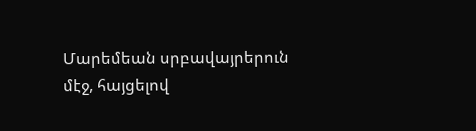Մարեմեան սրբավայրերուն մէջ, հայցելով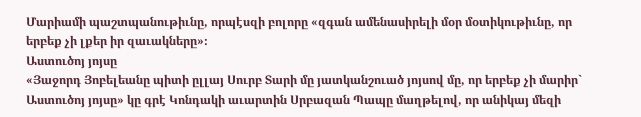Մարիամի պաշտպանութիւնը, որպէսզի բոլորը «զգան ամենասիրելի մօր մօտիկութիւնը, որ երբեք չի լքեր իր զաւակները»։
Աստուծոյ յոյսը
«Յաջորդ Յոբելեանը պիտի ըլլայ Սուրբ Տարի մը յատկանշուած յոյսով մը, որ երբեք չի մարիր` Աստուծոյ յոյսը» կը գրէ Կոնդակի աւարտին Սրբազան Պապը մաղթելով, որ անիկայ մեզի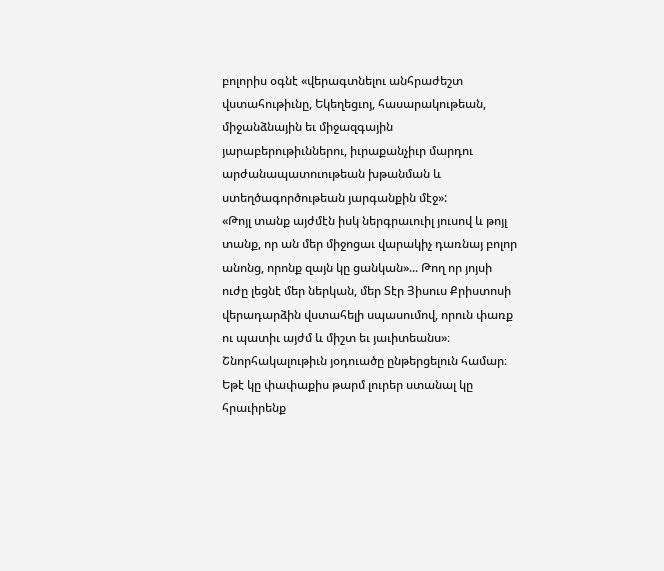բոլորիս օգնէ «վերագտնելու անհրաժեշտ վստահութիւնը, Եկեղեցւոյ, հասարակութեան, միջանձնային եւ միջազգային յարաբերութիւններու, իւրաքանչիւր մարդու արժանապատուութեան խթանման և ստեղծագործութեան յարգանքին մէջ»:
«Թոյլ տանք այժմէն իսկ ներգրաւուիլ յուսով և թոյլ տանք, որ ան մեր միջոցաւ վարակիչ դառնայ բոլոր անոնց, որոնք զայն կը ցանկան»... Թող որ յոյսի ուժը լեցնէ մեր ներկան, մեր Տէր Յիսուս Քրիստոսի վերադարձին վստահելի սպասումով, որուն փառք ու պատիւ այժմ և միշտ եւ յաւիտեանս»։
Շնորհակալութիւն յօդուածը ընթերցելուն համար։ Եթէ կը փափաքիս թարմ լուրեր ստանալ կը հրաւիրենք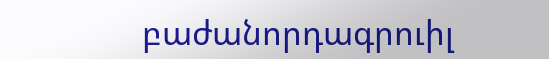բաժանորդագրուիլ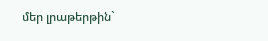մեր լրաթերթին`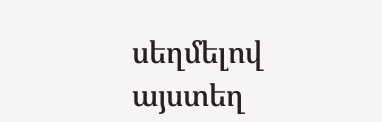սեղմելով այստեղ